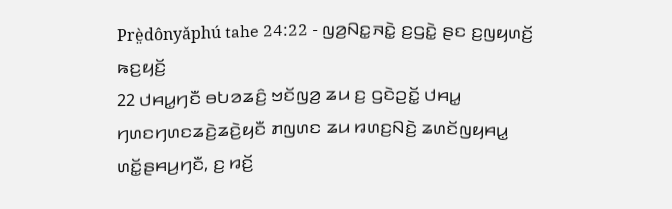Prè̤dônyǎphú tahe 24:22 - ꤜꤤ꤬ꤡꤢ꤭ꤏꤢꤧ꤭ ꤢ꤬ꤞꤢꤧ꤭ ꤔꤢ ꤢ꤬ꤜꤟꤛꤢꤩ꤬ ꤒꤢ꤬ꤟꤢꤩ꤬
22 ꤓꤌꤣ꤭ꤚꤢꤪ ꤋꤝꤤꤘꤢꤨ꤬ ꤠꤢꤩꤜꤤ꤬ ꤘꤣ ꤢ꤬ ꤞꤢꤧꤑꤢꤩ꤭ ꤓꤌꤣ꤭ ꤚꤛꤢꤚꤛꤢꤘꤢꤧ꤬ꤘꤢꤧ꤬ꤟꤢꤪ ꤊꤜꤛꤢ ꤘꤣ ꤙꤛꤢ꤬ꤡꤢꤧ꤬ ꤘꤛꤢꤩꤜꤟꤌꤣ꤭ ꤛꤢꤩ꤭ꤔꤌꤣ꤬ꤚꤢꤪ, ꤢ꤬ ꤙꤢꤩ꤬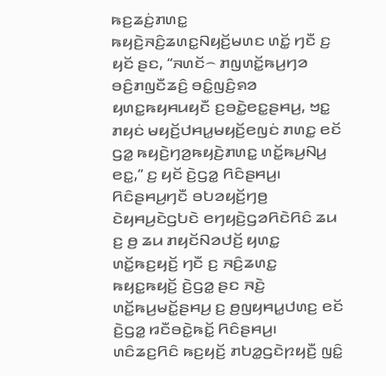ꤒꤢ꤬ꤘꤢꤦ꤬ꤊꤛꤢ꤭ ꤒꤟꤢꤧ꤬ꤏꤢꤨ꤬ꤘꤛꤢ꤭ꤡꤟꤢꤩ꤬ꤗꤛꤢ ꤛꤢꤩ꤭ ꤚꤢꤪ ꤢ꤬ ꤟꤢꤩ ꤔꤢ, “ꤏꤛꤢꤩ꤮ ꤊꤜꤛꤢꤩ꤭ꤒꤣ꤬ꤚꤤ ꤋꤢꤨ꤬ꤊꤜꤢꤪꤘꤢꤨ꤬ ꤋꤢꤨ꤭ꤜꤢꤨ꤬ꤎꤤ ꤟꤛꤢ꤭ꤒꤟꤌꤣꤟꤢꤪ ꤢ꤬ꤋꤢꤧ꤭ꤕꤢ꤭ꤔꤌꤣ꤬, ꤠꤢ꤭ ꤊꤟꤢꤦ ꤗꤟꤢꤩ꤬ꤓꤌꤣ꤭ꤗꤟꤢꤩ꤬ꤕꤜꤢꤦ ꤊꤛꤢ꤭ ꤕꤢꤩ ꤞꤤ꤭ ꤒꤟꤢꤧ꤬ꤚꤤ꤬ꤒꤟꤢꤧ꤬ꤊꤛꤢ꤭ ꤛꤢꤩ꤭ꤒꤣ꤬ꤡꤣ꤬ ꤕꤢ꤭,” ꤢ꤬ ꤟꤢꤩ ꤢꤧ꤬ꤞꤤ꤭ ꤖꤢꤨꤔꤌꤣ꤬꤯
ꤖꤢꤨꤔꤌꤣ꤬ꤚꤢꤪ ꤋꤝꤤꤟꤢꤩ꤬ꤚꤥ꤬ ꤢꤧꤟꤌꤣ꤬ꤢꤧꤞꤝꤢꤧ ꤕꤚꤟꤢꤧ꤬ꤞꤤꤖꤢꤧꤖꤢꤨ ꤘꤣ ꤢ꤬ ꤥ꤬ ꤘꤣ ꤊꤟꤢꤩꤡꤤꤓꤢꤩ꤬ ꤟꤛꤢ꤭ ꤛꤢꤩ꤭ꤒꤢ꤬ꤟꤢꤩ꤬ ꤚꤢꤪ ꤢ꤬ ꤏꤢꤨ꤬ꤘꤛꤢ꤭ ꤒꤟꤢ꤭ꤒꤟꤢꤩ꤬ ꤢꤧ꤬ꤞꤤ꤭ ꤔꤢ ꤏꤢꤧ꤬ ꤛꤢꤩ꤭ꤒꤣ꤬ꤗꤢꤩ꤭ꤔꤌꤣ꤬ ꤢ꤬ ꤥ꤬ꤜꤟꤌꤣ꤭ꤓꤛꤢ꤬ ꤕꤢꤩ ꤢꤧ꤬ꤞꤤ꤭ ꤙꤢꤪꤋꤢꤧ꤭ꤒꤢꤩ꤭ ꤖꤢꤨꤔꤌꤣ꤬꤯
ꤛꤢꤨꤘꤢ꤬ꤖꤢꤨ ꤒꤢ꤬ꤟꤢꤩ꤬ ꤊꤝꤤ꤭ꤞꤢꤧꤐꤟꤢꤪ꤬ ꤜꤢꤨ꤭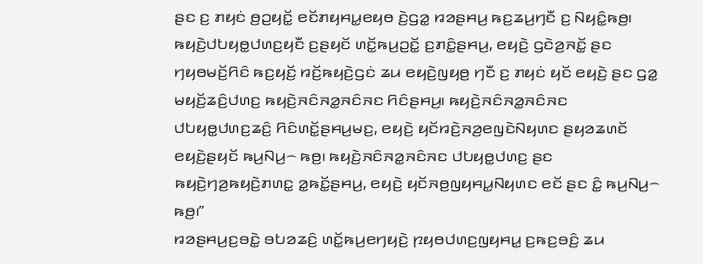ꤔꤢ ꤢ꤬ ꤊꤟꤢꤦ ꤥ꤬ꤑꤟꤢꤩ꤭ ꤕꤢꤩꤊꤟꤌꤣ꤭ꤕꤟꤥ ꤢꤧ꤬ꤞꤤ꤭ ꤙꤤꤔꤌꤣ꤬ ꤒꤢ꤬ꤘꤣ꤬ꤚꤢꤪ ꤢ꤬ ꤡꤟꤢꤨ꤭ꤒꤥ꤬꤯
ꤒꤟꤢꤧ꤬ꤓꤝꤟꤥ꤭ꤓꤛꤢ꤬ꤟꤢꤪ ꤢ꤬ꤔꤟꤢꤩ ꤛꤢꤩ꤭ꤒꤣ꤬ꤑꤢꤩ꤭ ꤢ꤬ꤊꤢꤨ꤭ꤔꤌꤣ꤬, ꤕꤟꤢꤧ꤬ ꤞꤢꤧꤤ꤬ꤏꤢꤩ꤭ ꤔꤢ ꤚꤟꤥꤗꤢꤩ꤬ꤖꤢꤨ ꤒꤢ꤬ꤟꤢꤩ꤬ ꤙꤢꤩ꤬ꤒꤟꤢꤧ꤬ꤞꤢꤦ ꤘꤣ ꤕꤟꤢꤧ꤬ꤜꤟꤥ꤬ ꤚꤢꤪ ꤢ꤬ ꤊꤟꤢꤦ ꤟꤢꤩ ꤕꤟꤢꤧ꤬ ꤔꤢ ꤞꤤ꤭ ꤗꤟꤢꤩ꤬ꤘꤢꤨ꤬ꤓꤛꤢ꤬ ꤒꤟꤢꤧ꤬ꤏꤢꤨꤏꤤ꤭ꤏꤢꤨꤏꤢ ꤖꤢꤨꤔꤌꤣ꤬꤯ ꤒꤟꤢꤧ꤬ꤏꤢꤨꤏꤤ꤭ꤏꤢꤨꤏꤢ ꤓꤝꤟꤥ꤭ꤓꤛꤢ꤬ꤘꤢꤨ꤬ ꤖꤢꤨꤛꤢꤩ꤭ꤔꤌꤣ꤬ꤗꤢ꤬, ꤕꤟꤢꤧ꤬ ꤟꤢꤩꤙꤢꤧ꤬ꤏꤤ꤬ꤕꤜꤢꤧꤡꤟꤛꤢ ꤔꤟꤤꤘꤛꤢꤩ ꤕꤟꤢꤧ꤬ꤔꤟꤢꤩ ꤒꤣ꤬ꤡꤣ꤬꤮ ꤒꤥ꤬꤯ ꤒꤟꤢꤧ꤬ꤏꤢꤨꤏꤤ꤭ꤏꤢꤨꤏꤢ ꤓꤝꤟꤥ꤭ꤓꤛꤢ꤬ ꤔꤢ ꤒꤟꤢꤧ꤬ꤚꤤ꤬ꤒꤟꤢꤧ꤬ꤊꤛꤢ꤭ ꤤ꤭ꤒꤢꤩ꤭ꤔꤌꤣ꤬, ꤕꤟꤢꤧ꤬ ꤟꤢꤩꤏꤥ꤬ꤜꤟꤌꤣ꤭ꤡꤟꤛꤢ ꤕꤢꤩ ꤔꤢ ꤢꤨ꤭ ꤒꤣ꤬ꤡꤣ꤬꤮ ꤒꤥ꤬꤯”
ꤙꤤꤔꤌꤣ꤬ꤢ꤬ꤋꤢꤧ꤭ ꤋꤝꤤꤘꤢꤨ꤬ ꤛꤢꤩ꤭ꤒꤣ꤬ꤕꤚꤟꤢꤧ꤬ ꤐꤟꤥꤓꤛꤢ꤬ꤜꤟꤌꤣ꤭ ꤢ꤬ꤒꤢ꤬ꤋꤢꤨ꤬ ꤘꤣ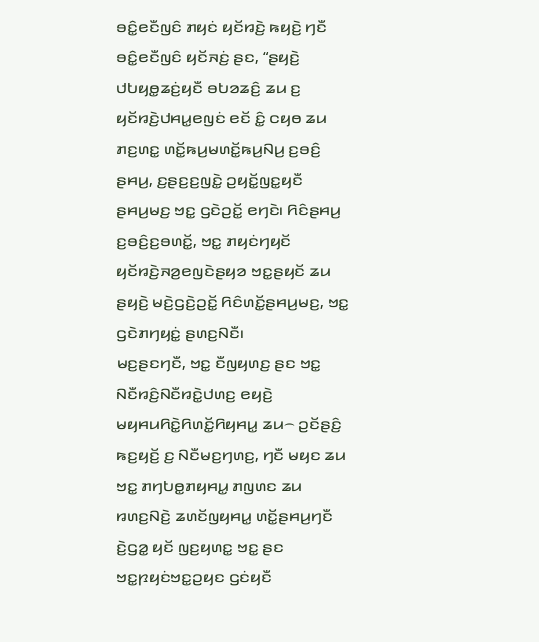ꤋꤢꤨ꤭ꤕꤢꤪꤜꤢꤨ ꤊꤟꤢꤦ ꤟꤢꤩꤙꤢꤧ꤬ ꤒꤟꤢꤧ꤬ ꤚꤢꤪ ꤋꤢꤨ꤭ꤕꤢꤪꤜꤢꤨ ꤟꤢꤩꤏꤢꤦ꤬ ꤔꤢ, “ꤔꤟꤢꤧ꤬ ꤓꤝꤟꤥ꤭ꤘꤢꤦ꤬ꤟꤢꤪ ꤋꤝꤤꤘꤢꤨ꤬ ꤘꤣ ꤢ꤬ ꤟꤢꤩꤙꤢꤧ꤬ꤓꤌꤣ꤭ꤕꤜꤢꤦ ꤕꤢꤩ ꤢꤨ꤭ ꤍꤟꤥ ꤘꤣ ꤊꤢ꤬ꤛꤢ꤭ ꤛꤢꤩ꤭ꤒꤣ꤬ꤗꤛꤢꤩ꤭ꤒꤣ꤬ꤡꤣ꤬ ꤢ꤬ꤋꤢꤨ꤬ ꤔꤌꤣ꤬, ꤢ꤬ꤔꤢ꤬ꤢ꤬ꤜꤢꤧ꤭ ꤑꤟꤢꤩ꤭ꤜꤢ꤭ꤟꤢꤪ ꤔꤌꤣ꤬ꤗꤢ꤬ ꤠꤢ꤭ ꤞꤢꤧꤑꤢꤩ꤭ ꤕꤚꤢꤧ꤯ ꤖꤢꤨꤔꤌꤣ꤬ ꤢ꤬ꤋꤢꤨ꤬ꤢ꤬ꤋꤛꤢꤩ꤭, ꤠꤢ꤭ ꤊꤟꤢꤦꤚꤟꤢꤩ ꤟꤢꤩꤙꤢꤧ꤬ꤏꤤ꤬ꤕꤜꤢꤧꤔꤟꤤ ꤠꤢ꤭ꤔꤟꤢꤩ ꤘꤣ ꤔꤟꤢꤧ꤬ ꤗꤢꤧ꤬ꤞꤢꤧ꤬ꤑꤢꤩ꤭ ꤖꤢꤨꤛꤢꤩ꤭ꤔꤌꤣ꤬ꤗꤢ꤬, ꤠꤢ꤭ ꤞꤢꤧꤊꤚꤟꤢꤦ꤭ ꤔꤛꤢ꤬ꤡꤢꤪ꤯
ꤗꤢ꤬ꤔꤢꤚꤢꤪ, ꤠꤢ꤭ ꤢꤪꤜꤟꤛꤢ꤬ ꤔꤢ ꤠꤢ꤭ ꤡꤢꤪꤙꤢꤨ꤬ꤡꤢꤪꤙꤢꤧ꤭ꤓꤛꤢ꤬ ꤕꤟꤢꤧ꤬ ꤗꤟꤌꤣꤖꤢꤧ꤭ꤖꤛꤢꤩ꤭ꤖꤟꤌꤣ꤭ ꤘꤣ꤮ ꤑꤢꤩꤔꤢꤨ꤬ ꤒꤢ꤬ꤟꤢꤩ꤬ ꤢ꤬ ꤡꤢꤪꤗꤢ꤬ꤚꤛꤢ꤬, ꤚꤢꤪ ꤗꤟꤢ ꤘꤣ ꤠꤢ꤭ ꤊꤚꤝꤥ꤭ꤊꤟꤌꤣ꤭ ꤊꤜꤛꤢ ꤘꤣ ꤙꤛꤢ꤬ꤡꤢꤧ꤬ ꤘꤛꤢꤩꤜꤟꤌꤣ꤭ ꤛꤢꤩ꤭ꤔꤌꤣ꤬ꤚꤢꤪ ꤢꤧ꤬ꤞꤤ꤭ ꤟꤢꤩ ꤜꤢ꤬ꤟꤛꤢ꤭ ꤠꤢ꤭ ꤔꤢ ꤠꤢ꤭ꤐꤟꤢꤦꤠꤢ꤭ꤑꤟꤢ ꤞꤢꤦꤟꤢꤪ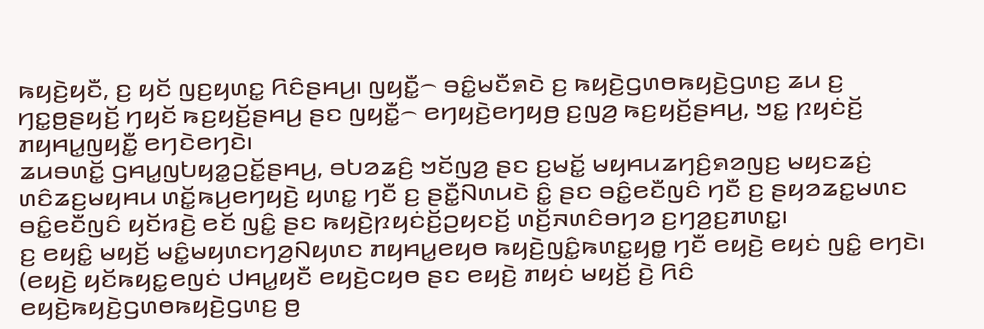ꤒꤟꤢꤧ꤬ꤟꤢꤪ, ꤢ꤬ ꤟꤢꤩ ꤜꤢ꤬ꤟꤛꤢ꤭ ꤖꤢꤨꤔꤌꤣ꤬꤯ ꤜꤟꤢꤪ꤭꤮ ꤋꤢꤨ꤭ꤗꤢꤪꤎꤢꤧ ꤢ꤬ ꤒꤟꤢꤧ꤬ꤞꤛꤥꤒꤟꤢꤧ꤬ꤞꤛꤢ꤬ ꤘꤣ ꤢ꤬ ꤚꤢ꤭ꤥ꤬ꤔꤟꤢꤩ꤬ ꤚꤟꤢꤩ ꤒꤢ꤬ꤟꤢꤩ꤬ꤔꤌꤣ꤬ ꤔꤢ ꤜꤟꤢꤪ꤭꤮ ꤕꤚꤟꤢꤧ꤬ꤕꤚꤟꤥ꤬ ꤢ꤬ꤜꤤ꤬ ꤒꤢ꤬ꤟꤢꤩ꤬ꤔꤌꤣ꤬, ꤠꤢ꤭ ꤐꤟꤢꤦꤢꤩ꤬ ꤊꤟꤌꤣ꤭ꤜꤟꤢꤪ꤭ ꤕꤚꤢꤧꤕꤚꤢꤧ꤯
ꤘꤣꤋꤛꤢꤩ꤭ ꤞꤌꤣ꤭ꤜꤝꤟꤤ꤭ꤑꤢꤩ꤭ꤔꤌꤣ꤬, ꤋꤝꤤꤘꤢꤨ꤬ ꤠꤢꤩꤜꤤ꤬ ꤔꤢ ꤢ꤬ꤗꤢꤩ꤭ ꤗꤟꤌꤣꤘꤚꤢꤨ꤬ꤎꤤꤜꤢ꤬ ꤗꤟꤢꤘꤢꤦ꤬ ꤛꤢꤨꤘꤢ꤬ꤗꤟꤌꤣ ꤛꤢꤩ꤭ꤒꤣ꤬ꤕꤚꤟꤢꤧ꤬ ꤟꤛꤢ꤭ ꤚꤢꤪ ꤢ꤬ ꤔꤢꤪ꤭ꤡꤛꤣꤢꤧ ꤢꤨ꤭ ꤔꤢ ꤋꤢꤨ꤭ꤕꤢꤪꤜꤢꤨ ꤚꤢꤪ ꤢ꤬ ꤔꤟꤤꤘꤢ꤭ꤗꤛꤢ ꤋꤢꤨ꤭ꤕꤢꤪꤜꤢꤨ ꤟꤢꤩꤙꤢꤧ꤬ ꤕꤢꤩ ꤜꤢꤨ꤭ ꤔꤢ ꤒꤟꤢꤧ꤬ꤐꤟꤢꤦꤢꤩ꤬ꤑꤟꤢꤢꤩ꤬ ꤛꤢꤩ꤬ꤏꤛꤢꤨꤋꤚꤤ ꤢ꤬ꤚꤤ꤬ꤢ꤬ꤊꤛꤢ꤭꤯
ꤢ꤬ ꤕꤟꤢꤨ꤭ ꤗꤟꤢꤩ꤬ ꤗꤢꤨ꤭ꤗꤟꤛꤢꤚꤤ꤬ꤡꤟꤛꤢ ꤊꤟꤌꤣ꤭ꤕꤟꤥ ꤒꤟꤢꤧ꤬ꤜꤢꤨ꤭ꤒꤛꤢ꤭ꤟꤥ꤭ ꤚꤢꤪ ꤕꤟꤢꤧ꤬ ꤕꤟꤢꤦ ꤜꤢꤨ꤭ ꤕꤚꤢꤧ꤯ (ꤕꤟꤢꤧ꤬ ꤟꤢꤩꤒꤟꤢ꤭ꤕꤜꤢꤦ ꤓꤌꤣ꤭ꤟꤢꤪ ꤕꤟꤢꤧ꤬ꤍꤟꤥ ꤔꤢ ꤕꤟꤢꤧ꤬ ꤊꤟꤢꤦ ꤗꤟꤢꤩ꤬ ꤢꤧ꤬ ꤖꤢꤨ ꤕꤟꤢꤧ꤬ꤒꤟꤢꤧ꤬ꤞꤛꤥꤒꤟꤢꤧ꤬ꤞꤛꤢ꤬ ꤥ꤬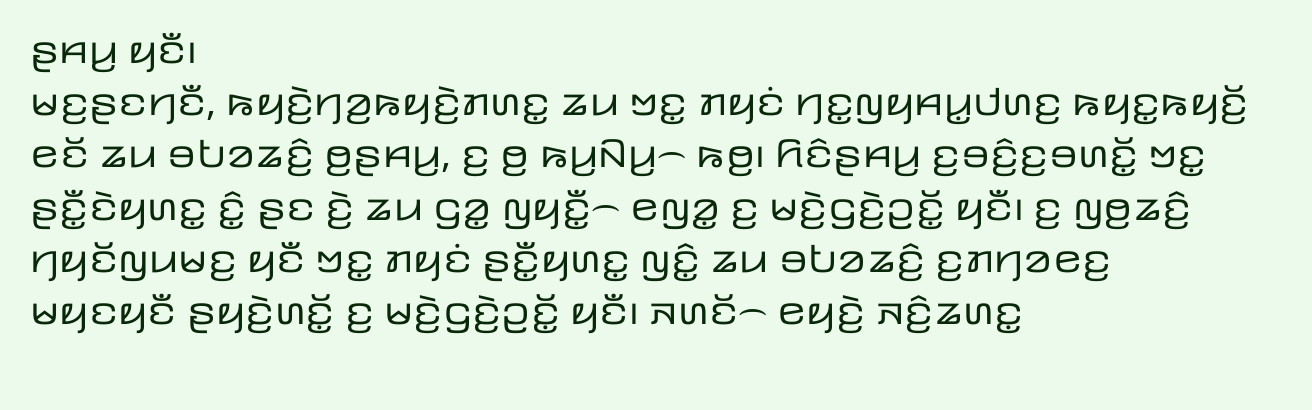ꤔꤌꤣ꤬ ꤟꤢꤪ꤯
ꤗꤢ꤬ꤔꤢꤚꤢꤪ, ꤒꤟꤢꤧ꤬ꤚꤤ꤬ꤒꤟꤢꤧ꤬ꤊꤛꤢ꤭ ꤘꤣ ꤠꤢ꤭ ꤊꤟꤢꤦ ꤚꤢ꤭ꤜꤟꤌꤣ꤭ꤓꤛꤢ꤬ ꤒꤟꤢ꤭ꤒꤟꤢꤩ꤬ ꤕꤢꤩ ꤘꤣ ꤋꤝꤤꤘꤢꤨ꤬ ꤥ꤬ꤔꤌꤣ꤬, ꤢ꤬ ꤥ꤬ ꤒꤣ꤬ꤡꤣ꤬꤮ ꤒꤥ꤬꤯ ꤖꤢꤨꤔꤌꤣ꤬ ꤢ꤬ꤋꤢꤨ꤬ꤢ꤬ꤋꤛꤢꤩ꤭ ꤠꤢ꤭ ꤔꤢꤪ꤭ꤢꤧꤟꤛꤢ꤭ ꤢꤨ꤭ ꤔꤢ ꤢꤧ꤬ ꤘꤣ ꤞꤤ꤭ ꤜꤟꤢꤪ꤭꤮ ꤕꤜꤤ꤭ ꤢ꤬ ꤗꤢꤧ꤬ꤞꤢꤧ꤬ꤑꤢꤩ꤭ ꤟꤢꤪ꤯ ꤢ꤬ ꤜꤥ꤬ꤘꤢꤨ꤬ ꤚꤟꤢꤩꤜꤣꤗꤢ꤬ ꤟꤢꤪ ꤠꤢ꤭ ꤊꤟꤢꤦ ꤔꤢꤪ꤭ꤟꤛꤢ꤭ ꤜꤢꤨ꤭ ꤘꤣ ꤋꤝꤤꤘꤢꤨ꤬ ꤢ꤬ꤊꤚꤤꤕꤢ꤬ ꤗꤟꤢꤟꤢꤪ ꤔꤟꤢꤧ꤬ꤛꤢꤩ꤭ ꤢ꤬ ꤗꤢꤧ꤬ꤞꤢꤧ꤬ꤑꤢꤩ꤭ ꤟꤢꤪ꤯ ꤏꤛꤢꤩ꤮ ꤕꤟꤢꤧ꤬ ꤏꤢꤨ꤬ꤘꤛꤢ꤭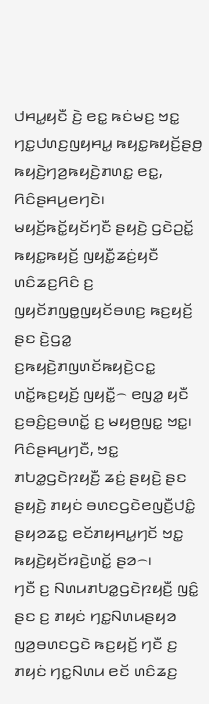ꤓꤌꤣ꤭ꤟꤢꤪ ꤢꤧ꤬ ꤕꤢ꤭ ꤒꤢꤦꤗꤢ꤬ ꤠꤢ꤭ ꤚꤢ꤭ꤓꤛꤢ꤬ꤜꤟꤌꤣ꤭ ꤒꤟꤢ꤭ꤒꤟꤢꤩ꤬ꤔꤥ꤬ ꤒꤟꤢꤧ꤬ꤚꤤ꤬ꤒꤟꤢꤧ꤬ꤊꤛꤢ꤭ ꤕꤢ꤭, ꤖꤢꤨꤔꤌꤣ꤬ꤕꤚꤢꤧ꤯
ꤗꤟꤢꤩ꤬ꤒꤢꤩ꤭ꤟꤢꤩꤚꤢꤪ ꤔꤟꤢꤧ꤬ ꤞꤢꤧꤑꤢꤩ꤭ ꤒꤟꤢ꤭ꤒꤟꤢꤩ꤬ ꤜꤟꤢꤪ꤭ꤘꤢꤦ꤬ꤟꤢꤪ ꤛꤢꤨꤘꤢ꤬ꤖꤢꤨ ꤢ꤬ ꤜꤟꤢꤩꤊꤜꤥ꤭ꤜꤟꤢꤩꤋꤛꤢ꤬ ꤒꤢ꤬ꤟꤢꤩ꤬ ꤔꤢ ꤢꤧ꤬ꤞꤤ꤭ ꤢ꤬ꤒꤟꤢꤧ꤬ꤊꤜꤛꤢꤩꤒꤟꤢꤧ꤬ꤍꤢ꤭ ꤛꤢꤩ꤭ꤒꤢ꤬ꤟꤢꤩ꤬ ꤜꤟꤢꤪ꤭꤮ ꤕꤜꤤ꤭ ꤟꤢꤪ ꤢ꤬ꤋꤢꤨ꤬ꤢ꤬ꤋꤛꤢꤩ꤭ ꤢ꤬ ꤗꤟꤥ꤬ꤜꤢ꤭ ꤠꤢ꤭꤯ ꤖꤢꤨꤔꤌꤣ꤬ꤚꤢꤪ, ꤠꤢ꤭ ꤊꤝꤤ꤭ꤞꤢꤧꤐꤟꤢꤪ꤬ ꤘꤢꤦ꤬ ꤔꤟꤢꤧ꤬ ꤔꤢ ꤔꤟꤢꤧ꤬ ꤊꤟꤢꤦ ꤋꤛꤢꤞꤢꤧꤕꤜꤢꤪ꤬ꤓꤢꤨ꤭ ꤔꤟꤤꤘꤢ꤭ ꤕꤢꤩꤊꤟꤌꤣ꤭ꤚꤢꤩ ꤠꤢ꤭ ꤒꤟꤢꤧ꤬ꤟꤢꤩꤙꤢꤧ꤬ꤛꤢꤩ꤭ ꤔꤤ꤮꤯
ꤚꤢꤪ ꤢ꤬ ꤡꤛꤣꤊꤝꤤ꤭ꤞꤢꤧꤐꤟꤢꤪ꤬ ꤜꤢꤨ꤭ ꤔꤢ ꤢ꤬ ꤊꤟꤢꤦ ꤚꤢ꤭ꤡꤛꤣꤔꤟꤤ ꤜꤤ꤬ꤋꤛꤢꤞꤢꤧ ꤒꤢ꤬ꤟꤢꤩ꤬ ꤚꤢꤪ ꤢ꤬ ꤊꤟꤢꤦ ꤚꤢ꤭ꤡꤛꤣ ꤕꤢꤩ ꤛꤢꤨꤘꤢ꤬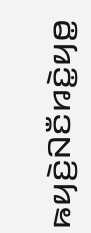ꤒꤟꤢꤧ꤬ꤡꤢꤪꤙꤢꤧ꤭ꤟꤥ꤭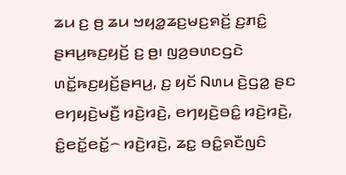ꤘꤣ ꤢ꤬ ꤥ꤬ ꤘꤣ ꤠꤟꤤ꤭ꤘꤢ꤬ꤗꤢ꤬ꤎꤢꤩ꤬ ꤢ꤬ꤊꤢꤨ꤭ ꤔꤌꤣ꤬ꤒꤢ꤬ꤟꤢꤩ꤬ ꤢ꤬ ꤥ꤬꤯ ꤜꤤ꤬ꤋꤛꤢꤞꤢꤧ ꤛꤢꤩ꤭ꤒꤢ꤬ꤟꤢꤩ꤬ꤔꤌꤣ꤬, ꤢ꤬ ꤟꤢꤩ ꤡꤛꤣ ꤢꤧ꤬ꤞꤤ꤭ ꤔꤢ ꤕꤚꤟꤢꤧ꤬ꤗꤢꤪ꤬ ꤙꤢꤧ꤬ꤙꤢꤧ꤬, ꤕꤚꤟꤢꤧ꤬ꤋꤢꤨ꤭ ꤙꤢꤧ꤬ꤙꤢꤧ꤬, ꤢꤨ꤭ꤕꤢꤩ꤭ꤕꤢꤩ꤭꤮ ꤙꤢꤧ꤬ꤙꤢꤧ꤬, ꤘꤢ꤭ ꤋꤢꤨ꤭ꤎꤢꤪꤜꤢꤨ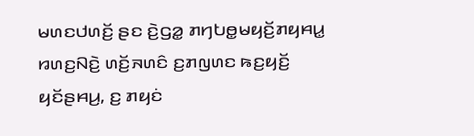ꤗꤛꤢꤓꤛꤢꤩ꤬ ꤔꤢ ꤢꤧ꤬ꤞꤤ꤭ ꤊꤚꤝꤥ꤭ꤗꤟꤢꤩ꤬ꤊꤟꤌꤣ꤭ ꤙꤛꤢ꤬ꤡꤢꤧ꤬ ꤛꤢꤩ꤬ꤏꤛꤢꤨ ꤢ꤬ꤊꤜꤛꤢ ꤒꤢ꤬ꤟꤢꤩ꤬ ꤟꤢꤩꤔꤌꤣ꤬, ꤢ꤬ ꤊꤟꤢꤦ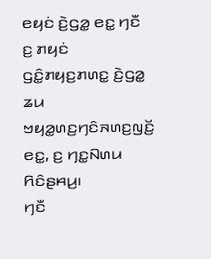ꤕꤟꤢꤦ ꤢꤧ꤬ꤞꤤ꤭ ꤕꤢ꤭ ꤚꤢꤪ ꤢ꤬ ꤊꤟꤢꤦ ꤞꤢꤨ꤭ꤊꤟꤢ꤬ꤊꤛꤢ꤭ ꤢꤧ꤬ꤞꤤ꤭ ꤘꤣ ꤠꤟꤤ꤭ꤛꤢ꤬ꤚꤢꤨꤏꤛꤢ꤬ꤜꤢꤩ꤬ ꤕꤢ꤭, ꤢ꤬ ꤚꤢ꤭ꤡꤛꤣ ꤖꤢꤨꤔꤌꤣ꤬꤯
ꤚꤢꤪ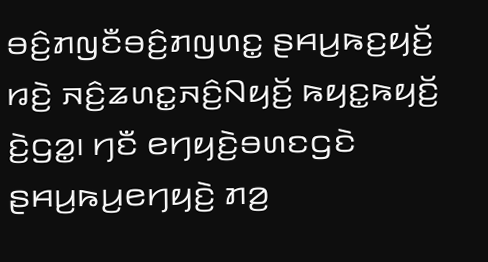ꤋꤢꤨ꤬ꤊꤜꤢꤪꤋꤢꤨ꤬ꤊꤜꤛꤢ꤭ ꤔꤌꤣ꤬ꤒꤢ꤬ꤟꤢꤩ꤬ ꤙꤢꤧ꤬ ꤏꤢꤨ꤬ꤘꤛꤢ꤭ꤏꤢꤨ꤬ꤡꤟꤢꤩ꤬ ꤒꤟꤢ꤭ꤒꤟꤢꤩ꤬ ꤢꤧ꤬ꤞꤤ꤭꤯ ꤚꤢꤪ ꤕꤚꤟꤢꤧ꤬ꤋꤛꤢꤞꤢꤧ ꤔꤌꤣ꤬ꤒꤣ꤬ꤕꤚꤟꤢꤧ꤬ ꤊꤤ꤬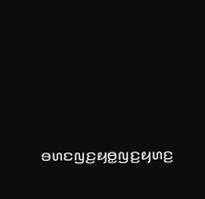ꤋꤛꤢꤜꤢ꤬ꤟꤥ꤭ꤜꤢ꤬ꤟꤛꤢ꤬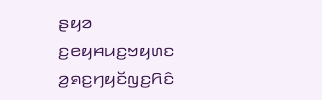ꤔꤟꤤ ꤢ꤬ꤕꤟꤌꤣꤢ꤬ꤠꤟꤛꤢ ꤤ꤬ꤎꤢ꤬ꤚꤟꤢꤩꤜꤢ꤬ꤖꤢꤨ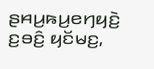ꤔꤌꤣ꤬ꤒꤣ꤬ꤕꤚꤟꤢꤧ꤬ ꤢ꤬ꤋꤢꤨ꤬ ꤟꤢꤩꤗꤢ꤬,